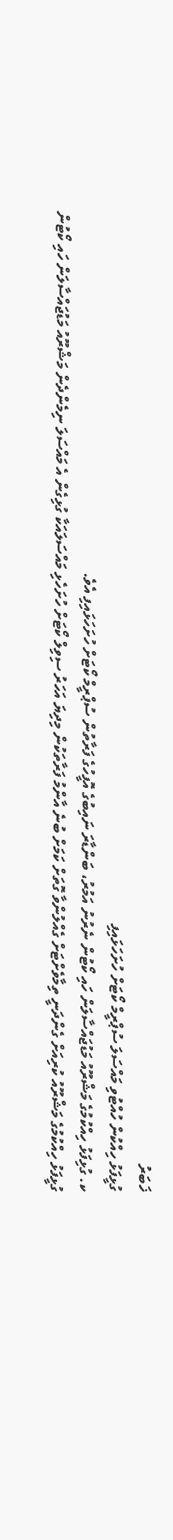ޚަބަރު
ގުޅީފަޅު ހިއްކުން ހުއްޓުވި މައްސަލަ ސުޕްރީމް ކޯޓަށް ހުށަހަޅައިފި
ކ. ގުޅިފަޅު ހިއްކުމުގެ މަޝްރޫއު މަޑުޖައްސާލަން ހައި ކޯޓުން ނެރުނު އަމުރު، ބަންޑާރަ ނައިބުގެ އޮފީހުގެ ފަރާތުން ސުޕްރީމް ކޯޓަށް ހުށަހަޅައިފި އެވެ.
ގުޅީފަޅު ހިއްކުމުގެ މަޝްރޫއު ކުރިއަށް ގެންދަނީ ތިމާވެށްޓަށް ގެއްލުންވާ ގޮތަށް ކަމަށް ބުނެ އާންމު ފަރާތަކުން މިދިޔަ އަހަރު ސިވިލް ކޯޓަށް ހުށަހެޅި މައްސަލައަކާ ގުޅިގެން އެ މައްސަލަ ނިމެންދެން މަޝްރޫއު މަޑުޖައްސާލަން ހައި ކޯޓުން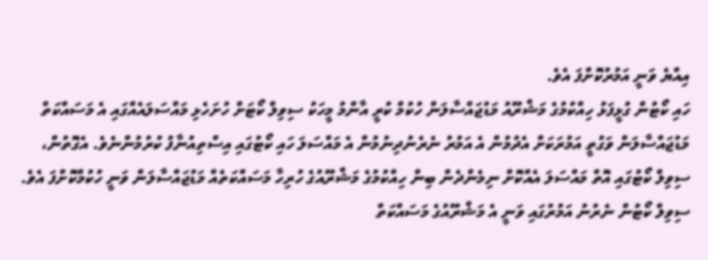އިއްޔެ ވަނީ އަމުރުކޮށްފަ އެވެ.
ހައި ކޯޓުން ގުޅީފަޅު ހިއްކުމުގެ މަޝްރޫއު މަޑުޖައްސާލަން ހުކުމް ކުރީ އާންމު މީހަކު ސިވިލް ކޯޓަށް ހުށަހެޅި މައްސަލައެއްގައި އެ މަސައްކަތް މަޑުޖައްސާލަން ވަގުތީ އަމުރަކަށް އެދުމުން އެ އަމުރު ނެރެނުދިނުމުން އެ މައްސަލަ ހައި ކޯޓުގައި އިސްތިއުނާފު ކުރުމުންނެވެ. އެގޮތުން، ސިވިލް ކޯޓުގައި އޮތް މައްސަލަ އެއްކޮށް ނިމެންދެން ބިން ހިއްކުމުގެ މަޝްރޫއުގެ ހުރިހާ މަސައްކަތެއް މަޑުޖައްސާލަން ވަނީ ހުކުމްކޮށްފަ އެވެ.
ސިވިލް ކޯޓުން ނެރުނު އަމުރުގައި ވަނީ އެ މަޝްރޫއުގެ މަސައްކަތް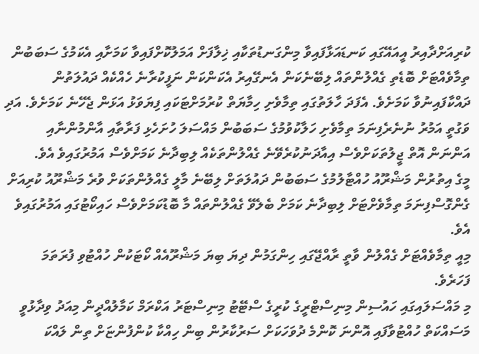ކުރިއަށްދާއިރު އީއައޭގައި ކަނޑައަޅާފައިވާ މިންގަނޑުތަކާއި ޚިލާފަށް އަމަލުކޮށްފައިވާ ކަމަށާއި އެކަމުގެ ސަބަބުން ތިމާވެއްޓަށް ބޮޑެތި ގެއްލުންތައް ލިބޭނެކަން އެނގޭއިރު އެކަންކަން ނަފީކުރާނެ ހެއްކެއް ދައުލަތުން ދައްކާފައިނުވާ ކަމަށެވެ. އެފަދަ ހާލަތުގައި ތިމާވެށި ހިމާޔަތް ކުރުމަށްޓަކައި ފިޔަވަޅު އަޅަން ޖެހޭނެ ކަމަށެވެ. އަދި ވަގުތީ އަމުރު ނުނެރެފިނަމަ ތިމާވެށި ހަލާކުވުމުގެ ސަބަބުން މައްސަލަ ހުށަހެޅި ފަރާތާއި އާންމުންނާއި އަންނަން އޮތް ޖީލުތަކަށްވެސް އިއާދަނުކުރެވޭނެ ގެއްލުންތަކެއް ލިބިދާނެ ކަމަށްވެސް އަމުރުގައިވެ އެވެ.
މީގެ އިތުރުން މަޝްރޫއު ހުއްޓާލުމުގެ ސަބަބުން ދައުލަތަށް ލިބޭނެ މާލީ ގެއްލުންތަކަށް ވުރެ މަޝްރޫއު ކުރިއަށް ގެންގޮސްފިނަމަ ތިމާވެށްޓަށް ލިބިދާނެ ކަމަށް ބެލެވޭ ގެއްލުންތައް މާ ބޮޑުކަމަށްވެސް ހައިކޯޓުގައި އަމުރުގައިވެ އެވެ.
މިއީ ތިމާވެއްޓަށް ގެއްލުން ވާތީ ރާއްޖޭގައި ހިންގަމުން ދިޔަ ބިޔަ މަޝްރޫއެއް ކޯޓަކުން ހުއްޓުވި ފުރަތަމަ ފަހަރެވެ.
މި މައްސަލައިގައި ހައުސިން މިނިސްޓްރީގެ ކުރީގެ ސްޓޭޓު މިނިސްޓަރު އަކްރަމް ކަމާލުއްދީން މިއަދު ވިދާޅުވީ މަސައްކަތް ހުއްޓުވާފައި އޮންނަ ކޮންމެ ދުވަހަކަށް ސަރުކާރުން ބިން ހިއްކާ ކުންފުންޏަށް ތިން ލައްކަ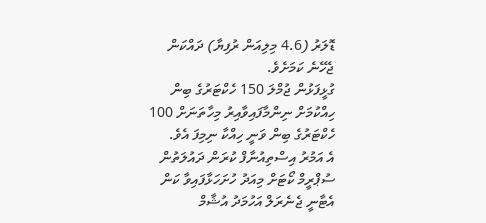ޑޮލަރު (4.6 މިލިއަން ރުފިޔާ) ދައްކަން ޖެހޭނެ ކަމަށެވެ.
ގުޅީފަޅުން ޖުމްލަ 150 ހެކްޓަރުގެ ބިން ހިއްކުމަށް ނިންމާފައިވާއިރު މިހާތަނަށް 100 ހެކްޓަރުގެ ބިން ވަނީ ހިއްކާ ނިމިފަ އެވެ.
އެ އަމުރު އިސްތިއުނާފް ކުރަން ދައުލަތުން ސުޕްރީމް ކޯޓަށް މިއަދު ހުށަހަޅާފައިވާ ކަން އެޓާނީ ޖެނެރަލް އަހުމަދު އުޝާމް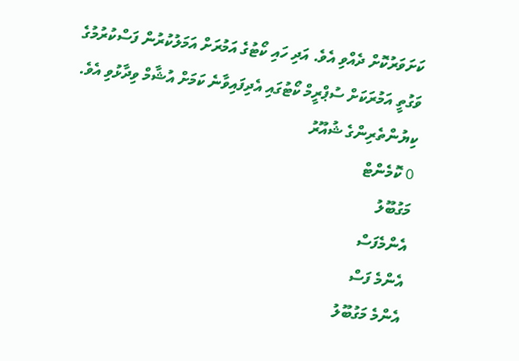ކަށަވަރުކޮށް ދެއްވި އެވެ. އަދި ހައި ކޯޓުގެ އަމުރަށް އަމަލުކުރުން ފަސްކުރުމުގެ ވަގުތީ އަމުރަކަށް ސުޕްރީމް ކޯޓުގައި އެދިފައިވާނެ ކަމަށް އުޝާމް ވިދާޅުވި އެވެ.
ކިޔުންތެރިންގެ ޝުއޫރު
0 ކޮމެންޓް
މަގުބޫލު
އެންމެފަސް
އެންމެ ފަސް
އެންމެ މަގުބޫލު